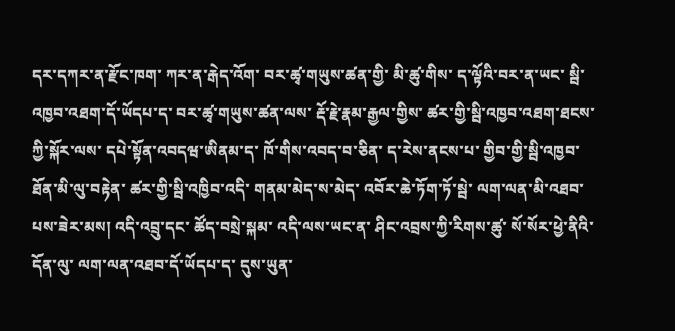དར་དཀར་ན་རྫོང་ཁག་ ཀར་ན་རྒེད་འོག་ བར་ཚྭ་གཡུས་ཚན་གྱི་ མི་ཚུ་གིས་ ད་ལྟོའི་བར་ན་ཡང་ སྦི་འཁྱབ་འཐག་དོ་ཡོདཔ་ད་ བར་ཚྭ་གཡུས་ཚན་ལས་ རྡོ་རྗེ་རྣམ་རྒྱལ་གྱིས་ ཚར་གྱི་སྦི་འཁྱབ་འཐག་ཐངས་ཀྱི་སྐོར་ལས་ དཔེ་སྟོན་འབདཝ་ཨིནམ་ད་ ཁོ་གིས་འབད་བ་ཅིན་ ད་རེས་ནངས་པ་ གྱིབ་གྱི་སྦི་འཁྱབ་ཐོན་མི་ལུ་བརྟེན་ ཚར་གྱི་སྦི་འཁྱིབ་འདི་ གནམ་མེད་ས་མེད་ འབོར་ཆེ་ཏོག་ཏོ་སྦེ་ ལག་ལན་མི་འཐབ་པས་ཟེར་མས། འདི་འབྲུ་དང་ ཚོད་བསྲེ་སྐམ་ འདི་ལས་ཡང་ན་ ཤིང་འབྲས་ཀྱི་རིགས་ཚུ་ སོ་སོར་ཕྱེ་ནིའི་དོན་ལུ་ ལག་ལན་འཐབ་དོ་ཡོདཔ་ད་ དུས་ཡུན་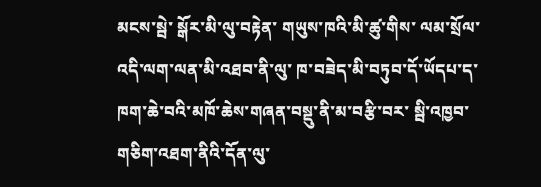མངས་སྦེ་ སྒོར་མི་ལུ་བརྟེན་ གཡུས་ཁའི་མི་ཚུ་གིས་ ལམ་སྲོལ་འདི་ལག་ལན་མི་འཐབ་ནི་ལུ་ ཁ་བཟེད་མི་བཏུབ་དོ་ཡོདཔ་ད་ ཁག་ཆེ་བའི་མཁོ་ཆེས་གཞན་བསྡུ་ནི་མ་བརྩི་བར་ སྦི་འཁྱབ་གཅིག་འཐག་ནིའི་དོན་ལུ་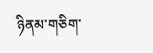ཉིནམ་གཅིག་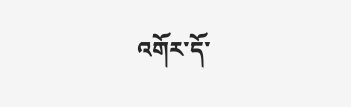འགོར་དོ་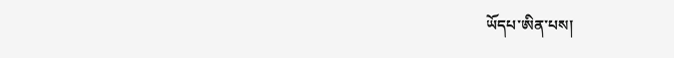ཡོདཔ་ཨིན་པས།